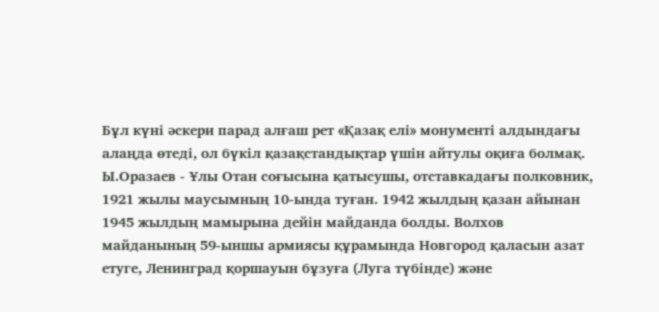Бұл күні әскери парад алғаш рет «Қазақ елі» монументі алдындағы алаңда өтеді, ол бүкіл қазақстандықтар үшін айтулы оқиға болмақ.
Ы.Оразаев - Ұлы Отан соғысына қатысушы, отставкадағы полковник, 1921 жылы маусымның 10-ында туған. 1942 жылдың қазан айынан 1945 жылдың мамырына дейін майданда болды. Волхов майданының 59-ыншы армиясы құрамында Новгород қаласын азат етуге, Ленинград қоршауын бұзуға (Луга түбінде) және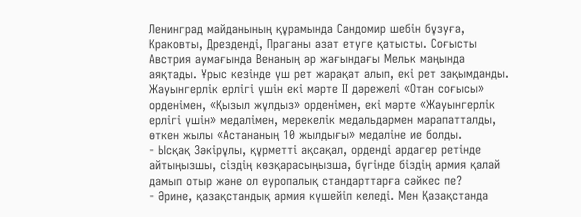Ленинград майданының құрамында Сандомир шебін бұзуға, Краковты, Дрезденді, Праганы азат етуге қатысты. Соғысты Австрия аумағында Венаның әр жағындағы Мельк маңында аяқтады. Ұрыс кезінде үш рет жарақат алып, екі рет зақымданды.
Жауынгерлік ерлігі үшін екі мәрте ІІ дәрежелі «Отан соғысы» орденімен, «Қызыл жұлдыз» орденімен, екі мәрте «Жауынгерлік ерлігі үшін» медалімен, мерекелік медальдармен марапатталды, өткен жылы «Астананың 10 жылдығы» медаліне ие болды.
- Ысқақ Зәкірұлы, құрметті ақсақал, орденді ардагер ретінде айтыңызшы, сіздің көзқарасыңызша, бүгінде біздің армия қалай дамып отыр және ол еуропалық стандарттарға сәйкес пе?
- Әрине, қазақстандық армия күшейіп келеді. Мен Қазақстанда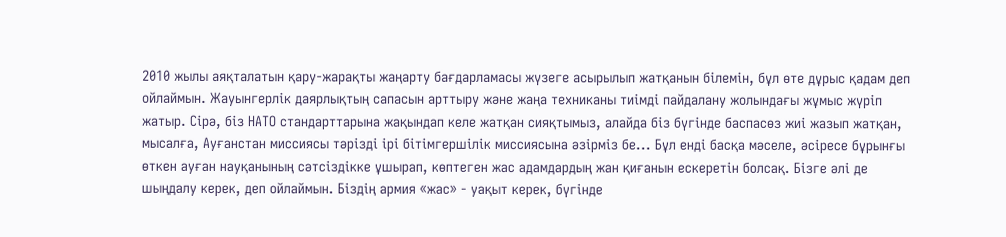2010 жылы аяқталатын қару-жарақты жаңарту бағдарламасы жүзеге асырылып жатқанын білемін, бұл өте дұрыс қадам деп ойлаймын. Жауынгерлік даярлықтың сапасын арттыру және жаңа техниканы тиімді пайдалану жолындағы жұмыс жүріп жатыр. Сірә, біз НАТО стандарттарына жақындап келе жатқан сияқтымыз, алайда біз бүгінде баспасөз жиі жазып жатқан, мысалға, Ауғанстан миссиясы тәрізді ірі бітімгершілік миссиясына әзірміз бе... Бұл енді басқа мәселе, әсіресе бұрынғы өткен ауған науқанының сәтсіздікке ұшырап, көптеген жас адамдардың жан қиғанын ескеретін болсақ. Бізге әлі де шыңдалу керек, деп ойлаймын. Біздің армия «жас» - уақыт керек, бүгінде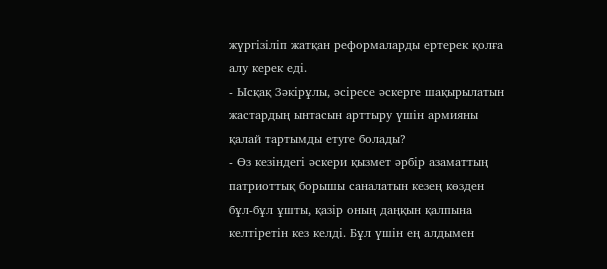жүргізіліп жатқан реформаларды ертерек қолға алу керек еді.
- Ысқақ Зәкірұлы, әсіресе әскерге шақырылатын жастардың ынтасын арттыру үшін армияны қалай тартымды етуге болады?
- Өз кезіндегі әскери қызмет әрбір азаматтың патриоттық борышы саналатын кезең көзден бұл-бұл ұшты, қазір оның даңқын қалпына келтіретін кез келді. Бұл үшін ең алдымен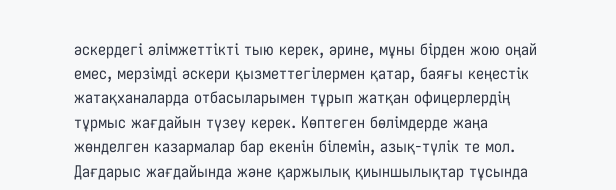әскердегі әлімжеттікті тыю керек, әрине, мұны бірден жою оңай емес, мерзімді әскери қызметтегілермен қатар, баяғы кеңестік жатақханаларда отбасыларымен тұрып жатқан офицерлердің тұрмыс жағдайын түзеу керек. Көптеген бөлімдерде жаңа жөнделген казармалар бар екенін білемін, азық-түлік те мол. Дағдарыс жағдайында және қаржылық қиыншылықтар тұсында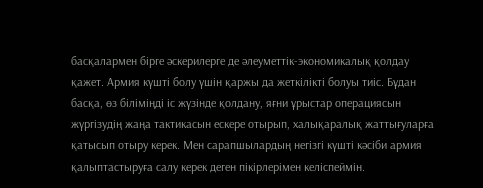басқалармен бірге әскерилерге де әлеуметтік-экономикалық қолдау қажет. Армия күшті болу үшін қаржы да жеткілікті болуы тиіс. Бұдан басқа, өз біліміңді іс жүзінде қолдану, яғни ұрыстар операциясын жүргізудің жаңа тактикасын ескере отырып, халықаралық жаттығуларға қатысып отыру керек. Мен сарапшылардың негізгі күшті кәсіби армия қалыптастыруға салу керек деген пікірлерімен келіспеймін.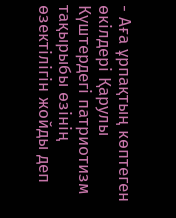- Аға ұрпақтың көптеген өкілдері Қарулы Күштердегі патриотизм тақырыбы өзінің өзектілігін жойды деп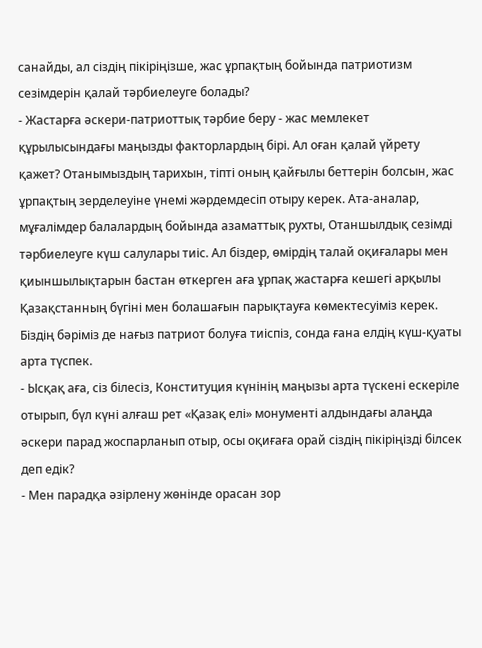санайды, ал сіздің пікіріңізше, жас ұрпақтың бойында патриотизм сезімдерін қалай тәрбиелеуге болады?
- Жастарға әскери-патриоттық тәрбие беру - жас мемлекет құрылысындағы маңызды факторлардың бірі. Ал оған қалай үйрету қажет? Отанымыздың тарихын, тіпті оның қайғылы беттерін болсын, жас ұрпақтың зерделеуіне үнемі жәрдемдесіп отыру керек. Ата-аналар, мұғалімдер балалардың бойында азаматтық рухты, Отаншылдық сезімді тәрбиелеуге күш салулары тиіс. Ал біздер, өмірдің талай оқиғалары мен қиыншылықтарын бастан өткерген аға ұрпақ жастарға кешегі арқылы Қазақстанның бүгіні мен болашағын парықтауға көмектесуіміз керек. Біздің бәріміз де нағыз патриот болуға тиіспіз, сонда ғана елдің күш-қуаты арта түспек.
- Ысқақ аға, сіз білесіз, Конституция күнінің маңызы арта түскені ескеріле отырып, бүл күні алғаш рет «Қазақ елі» монументі алдындағы алаңда әскери парад жоспарланып отыр, осы оқиғаға орай сіздің пікіріңізді білсек деп едік?
- Мен парадқа әзірлену жөнінде орасан зор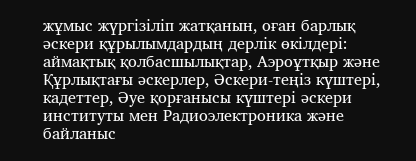жұмыс жүргізіліп жатқанын, оған барлық әскери құрылымдардың дерлік өкілдері: аймақтық қолбасшылықтар, Аэроұтқыр және Құрлықтағы әскерлер, Әскери-теңіз күштері, кадеттер, Әуе қорғанысы күштері әскери институты мен Радиоэлектроника және байланыс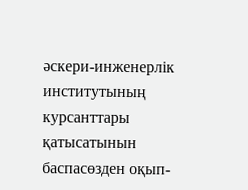әскери-инженерлік институтының курсанттары қатысатынын баспасөзден оқып-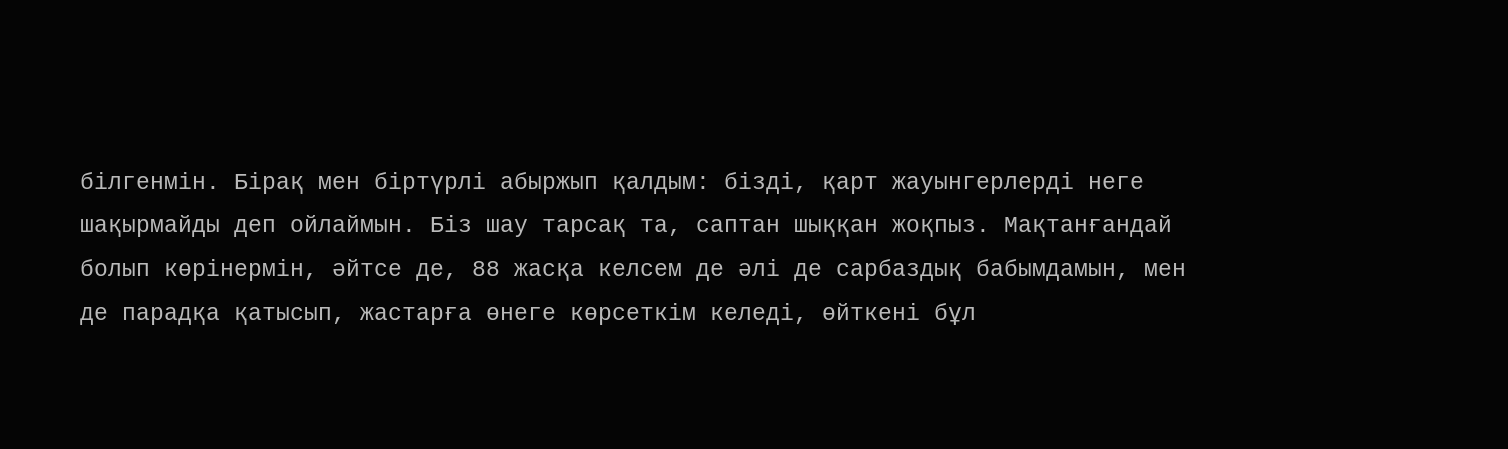білгенмін. Бірақ мен біртүрлі абыржып қалдым: бізді, қарт жауынгерлерді неге шақырмайды деп ойлаймын. Біз шау тарсақ та, саптан шыққан жоқпыз. Мақтанғандай болып көрінермін, әйтсе де, 88 жасқа келсем де әлі де сарбаздық бабымдамын, мен де парадқа қатысып, жастарға өнеге көрсеткім келеді, өйткені бұл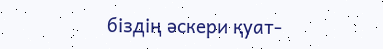біздің әскери қуат-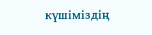күшіміздің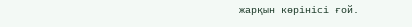жарқын көрінісі ғой.